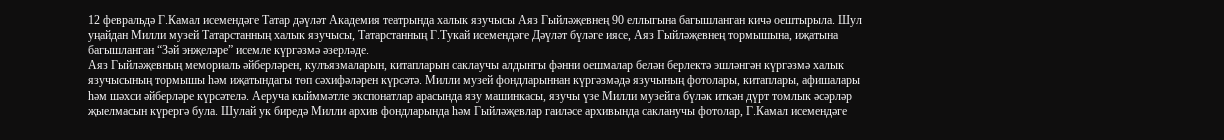12 февральдә Г.Камал исемендәге Татар дәүләт Академия театрында халык язучысы Аяз Гыйләҗевнең 90 еллыгына багышланган кичә оештырыла. Шул уңайдан Милли музей Татарстанның халык язучысы, Татарстанның Г.Тукай исемендәге Дәүләт бүләге иясе, Аяз Гыйләҗевнең тормышына, иҗатына багышланган “Зәй энҗеләре” исемле күргәзмә әзерләде.
Аяз Гыйләҗевның мемориаль әйберләрен, кулъязмаларын, китапларын саклаучы алдынгы фәнни оешмалар белән берлектә эшләнгән күргәзмә халык язучысының тормышы һәм иҗатындагы төп сәхифәләрен күрсәтә. Милли музей фондларыннан күргәзмәдә язучының фотолары, китаплары, афишалары һәм шәхси әйберләре күрсәтелә. Аеруча кыйммәтле экспонатлар арасында язу машинкасы, язучы үзе Милли музейга бүләк иткән дүрт томлык әсәрләр җыелмасын күрергә була. Шулай ук биредә Милли архив фондларында һәм Гыйләҗевлар гаиләсе архивында сакланучы фотолар, Г.Камал исемендәге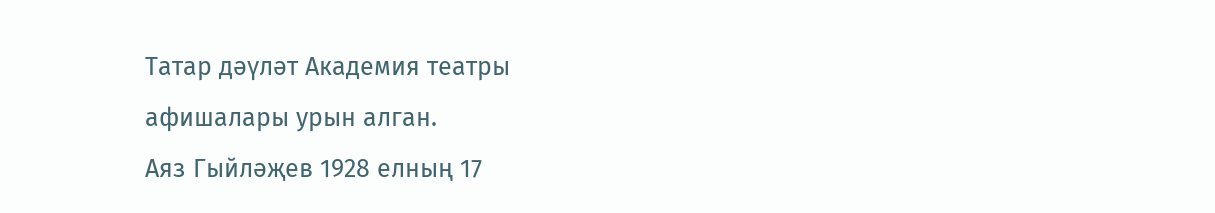Татар дәүләт Академия театры афишалары урын алган.
Аяз Гыйләҗев 1928 елның 17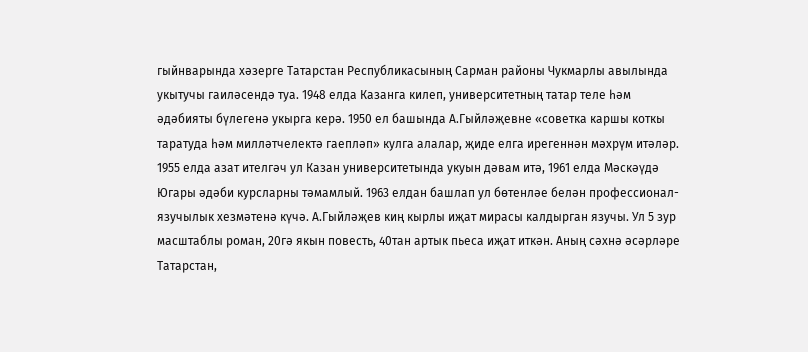гыйнварында хәзерге Татарстан Республикасының Сарман районы Чукмарлы авылында укытучы гаиләсендә туа. 1948 елда Казанга килеп, университетның татар теле һәм әдәбияты бүлегенә укырга керә. 1950 ел башында А.Гыйләҗевне «советка каршы коткы таратуда һәм милләтчелектә гаепләп» кулга алалар, җиде елга ирегеннән мәхрүм итәләр. 1955 елда азат ителгәч ул Казан университетында укуын дәвам итә, 1961 елда Мәскәүдә Югары әдәби курсларны тәмамлый. 1963 елдан башлап ул бөтенләе белән профессионал-язучылык хезмәтенә күчә. А.Гыйләҗев киң кырлы иҗат мирасы калдырган язучы. Ул 5 зур масштаблы роман, 20гә якын повесть, 40тан артык пьеса иҗат иткән. Аның сәхнә әсәрләре Татарстан,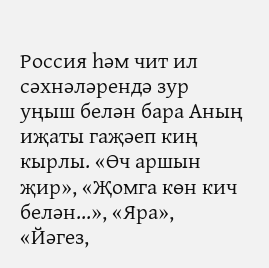Россия һәм чит ил сәхнәләрендә зур уңыш белән бара Аның иҗаты гаҗәеп киң кырлы. «Өч аршын җир», «Җомга көн кич белән...», «Яра», «Йәгез,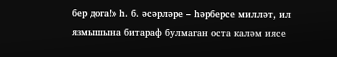бер дога!» һ. б. әсәрләре – һәрберсе милләт, ил язмышына битараф булмаган оста каләм иясе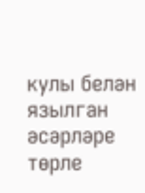кулы белән язылган әсәрләре төрле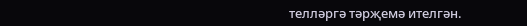телләргә тәрҗемә ителгән.